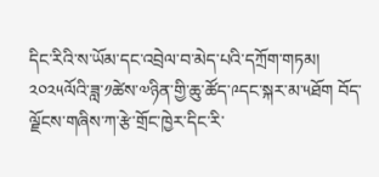དིང་རིའི་ས་ཡོམ་དང་འབྲེལ་བ་མེད་པའི་དཀྲོག་གཏམ།
༢༠༢༥ལོའི་ཟླ་༡ཚེས་༧ཉིན་གྱི་ཆུ་ཚོད་༩དང་སྐར་མ་༥ཐོག བོད་ལྗོངས་གཞིས་ཀ་རྩེ་གྲོང་ཁྱེར་དིང་རི་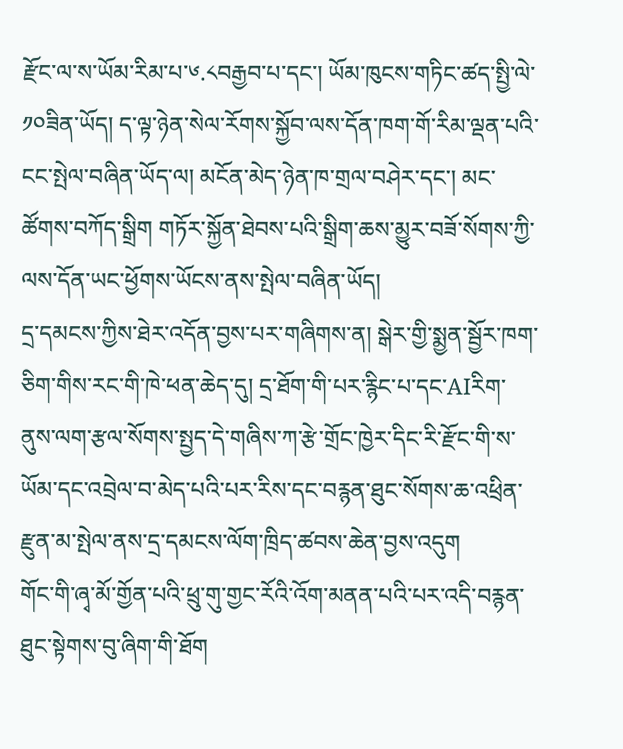རྫོང་ལ་ས་ཡོམ་རིམ་པ་༦.༨བརྒྱབ་པ་དང་། ཡོམ་ཁུངས་གཏིང་ཚད་སྤྱི་ལེ་༡༠ཟིན་ཡོད། ད་ལྟ་ཉེན་སེལ་རོགས་སྐྱོབ་ལས་དོན་ཁག་གོ་རིམ་ལྡན་པའི་ངང་སྤེལ་བཞིན་ཡོད་ལ། མངོན་མེད་ཉེན་ཁ་གྲལ་བཤེར་དང་། མང་ཚོགས་བཀོད་སྒྲིག གཏོར་སྐྱོན་ཐེབས་པའི་སྒྲིག་ཆས་མྱུར་བཟོ་སོགས་ཀྱི་ལས་དོན་ཡང་ཕྱོགས་ཡོངས་ནས་སྤེལ་བཞིན་ཡོད།
དྲ་དམངས་ཀྱིས་ཐེར་འདོན་བྱས་པར་གཞིགས་ན། སྒེར་གྱི་སྨྱན་སྦྱོར་ཁག་ཅིག་གིས་རང་གི་ཁེ་ཕན་ཆེད་དུ། དྲ་ཐོག་གི་པར་རྙིང་པ་དང་AIརིག་ནུས་ལག་རྩལ་སོགས་སྤྱད་དེ་གཞིས་ཀ་རྩེ་གྲོང་ཁྱེར་དིང་རི་རྫོང་གི་ས་ཡོམ་དང་འབྲེལ་བ་མེད་པའི་པར་རིས་དང་བརྙན་ཐུང་སོགས་ཆ་འཕྲིན་རྫུན་མ་སྤེལ་ནས་དྲ་དམངས་ལོག་ཁྲིད་ཚབས་ཆེན་བྱས་འདུག
གོང་གི་ཞྭ་མོ་གྱོན་པའི་ཕྲུ་གུ་གྱང་རོའི་འོག་མནན་པའི་པར་འདི་བརྙན་ཐུང་སྟེགས་བུ་ཞིག་གི་ཐོག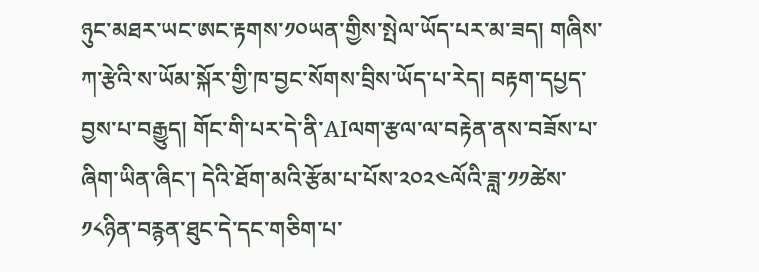ཉུང་མཐར་ཡང་ཨང་རྟགས་༡༠ཡན་གྱིས་སྤེལ་ཡོད་པར་མ་ཟད། གཞིས་ཀ་རྩེའི་ས་ཡོམ་སྐོར་གྱི་ཁ་བྱང་སོགས་བྲིས་ཡོད་པ་རེད། བརྟག་དཔྱད་བྱས་པ་བརྒྱུད། གོང་གི་པར་དེ་ནི་AIལག་རྩལ་ལ་བརྟེན་ནས་བཟོས་པ་ཞིག་ཡིན་ཞིང་། དེའི་ཐོག་མའི་རྩོམ་པ་པོས་༢༠༢༤ལོའི་ཟླ་༡༡ཚེས་༡༨ཉིན་བརྙན་ཐུང་དེ་དང་གཅིག་པ་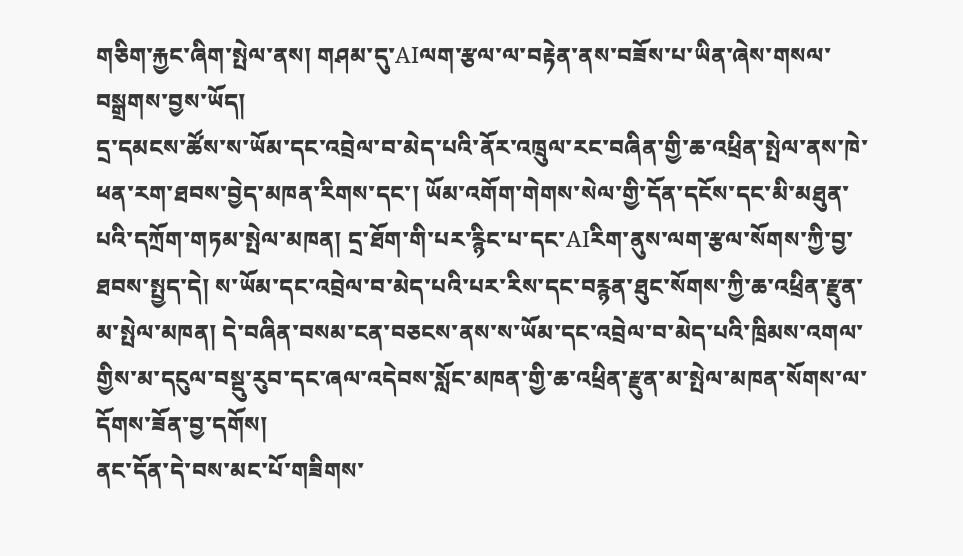གཅིག་རྐྱང་ཞིག་སྤེལ་ནས། གཤམ་དུ་AIལག་རྩལ་ལ་བརྟེན་ནས་བཟོས་པ་ཡིན་ཞེས་གསལ་བསྒྲགས་བྱས་ཡོད།
དྲ་དམངས་ཚོས་ས་ཡོམ་དང་འབྲེལ་བ་མེད་པའི་ནོར་འཁྲུལ་རང་བཞིན་གྱི་ཆ་འཕྲིན་སྤེལ་ནས་ཁེ་ཕན་རག་ཐབས་བྱེད་མཁན་རིགས་དང་། ཡོམ་འགོག་གེགས་སེལ་གྱི་དོན་དངོས་དང་མི་མཐུན་པའི་དཀྲོག་གཏམ་སྤེལ་མཁན། དྲ་ཐོག་གི་པར་རྙིང་པ་དང་AIརིག་ནུས་ལག་རྩལ་སོགས་ཀྱི་བྱ་ཐབས་སྤྱད་དེ། ས་ཡོམ་དང་འབྲེལ་བ་མེད་པའི་པར་རིས་དང་བརྙན་ཐུང་སོགས་ཀྱི་ཆ་འཕྲིན་རྫུན་མ་སྤེལ་མཁན། དེ་བཞིན་བསམ་ངན་བཅངས་ནས་ས་ཡོམ་དང་འབྲེལ་བ་མེད་པའི་ཁྲིམས་འགལ་གྱིས་མ་དངུལ་བསྡུ་རུབ་དང་ཞལ་འདེབས་སློང་མཁན་གྱི་ཆ་འཕྲིན་རྫུན་མ་སྤེལ་མཁན་སོགས་ལ་དོགས་ཟོན་བྱ་དགོས།
ནང་དོན་དེ་བས་མང་པོ་གཟིགས་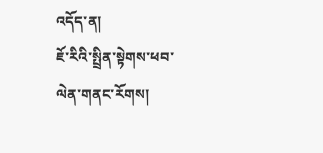འདོད་ན།
ཇོ་རིའི་སྤྲིན་སྟེགས་ཕབ་ལེན་གནང་རོགས།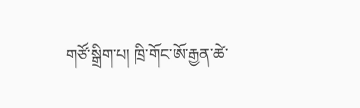གཙོ་སྒྲིག་པ། ཁྲི་གོང་ཨོ་རྒྱན་ཚེ་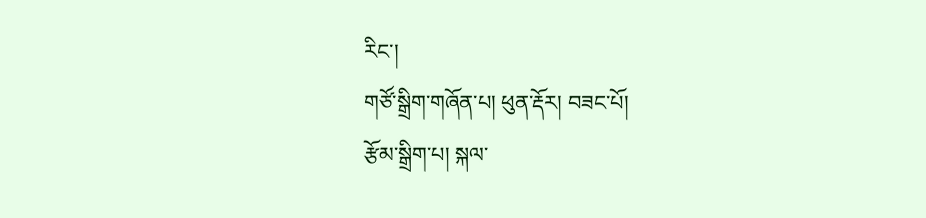རིང་།
གཙོ་སྒྲིག་གཞོན་པ། ཕུན་རྡོར། བཟང་པོ།
རྩོམ་སྒྲིག་པ། སྐལ་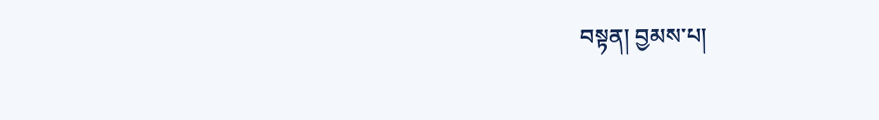བསྟན། བྱམས་པ།